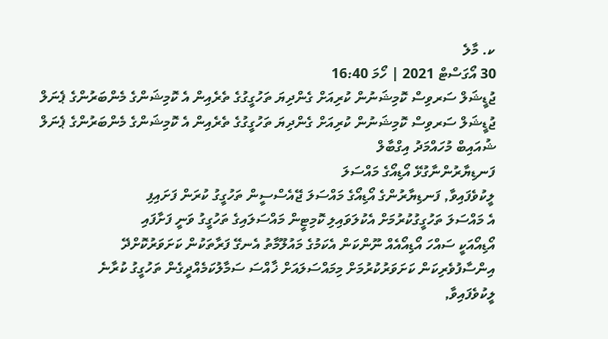ކ. މާލެ
30 އޯގަސްޓް 2021 | ހޯމަ 16:40
ޖުޑީޝަލް ސަރވިސް ކޮމިޝަނުން ކުރިއަށް ގެންދިޔަ ތަހުގީގުގެ ތެރެއިން އެ ކޮމިޝަންގެ މެންބަރުންގެ ޕެނަލް
ޖުޑީޝަލް ސަރވިސް ކޮމިޝަނުން ކުރިއަށް ގެންދިޔަ ތަހުގީގުގެ ތެރެއިން އެ ކޮމިޝަންގެ މެންބަރުންގެ ޕެނަލް
ޝުއައިބް މުހައްމަދު އިގްބާލް
ފަނޑިޔާރުންނާގުޅޭ އޯޑިއޯގެ މައްސަލަ
ލީކުވެފައިވާ, ފަނޑިޔާރުންގެ އޯޑިއޯގެ މައްސަލަ ޖޭއެސްސީން ތަހުގީގު ކުރަން ފަށައިފި
އެ މައްސަލަ ތަހުގީގުކުރުމަށް އެކުލަވައިލި ކޮމިޓީން މައްސަލައިގެ ތަހުގީގު ވަނީ ފަށާފައި
އޯޑިއޯއަކީ ސައްހަ އޯޑިއޯއެއް ނޫންކަން އެކަމުގެ މައުލޫމާތު އެނގޭ ފަރާތަކުން ކަށަވަރުކޮށްދޭ
އިންސާފުވެރިކަން ކަށަވަރުކުރުމަށް މިމައްސަލައަށް ޚާއްސަ ސަމާލުކަމެއްދީގެން ތަހުގީގު ކުރާނެ
ލީކުވެފައިވާ,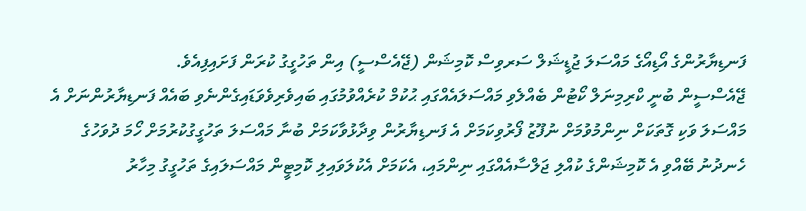ފަނޑިޔާރުންގެ އޯޑިއޯގެ މައްސަލަ ޖުޑީޝަލް ސަރވިސް ކޮމިޝަން (ޖޭއެސްސީ) އިން ތަހުގީގު ކުރަން ފަށައިފިއެވެ.
ޖޭއެސްސީން ބުނީ ކްރިމިނަލް ކޯޓުން ބެއްލެވި މައްސަލައެއްގައި ޙުކުމް ކުރެއްވުމުގައި ބައިވެރިވެވަޑައިގެންނެވި ބައެއް ފަނޑިޔާރުންނަށް އެ މައްސަލަ ވަކި ގޮތަކަށް ނިންމުވުމަށް ނުފޫޒު ފޯރުވިކަމަށް އެ ފަނޑިޔާރުން ވިދާޅުވާކަމަށް ބުނާ މައްސަލަ ތަހުގީގުކުރުމަށް ހޯމަ ދުވަހުގެ ހެނދުނު ބޭއްވި އެ ކޮމިޝަންގެ ކުއްލި ޖަލްސާއެއްގައި ނިންމައި، އެކަމަށް އެކުލަވައިލި ކޮމިޓީން މައްސަލައިގެ ތަހުގީގު މިހާރު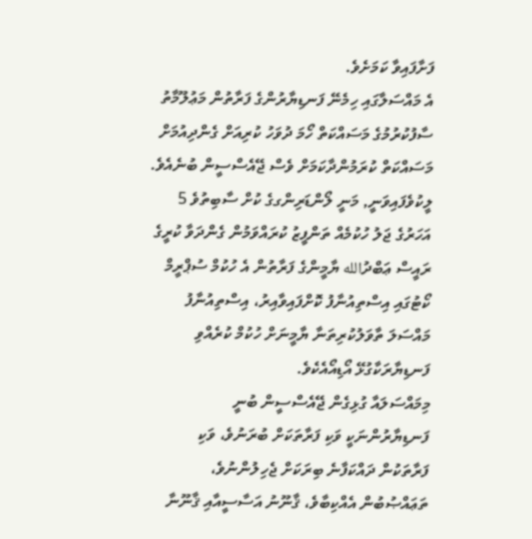ފަށާފައިވާ ކަމަށެވެ.
އެ މައްސަލާގައި ހިމެނޭ ފަނޑިޔާރުންގެ ފަރާތުން މަޢުލޫމާތު ސާފުކުރުމުގެ މަސައްކަތް ހޯމަ ދުވަހު ކުރިއަށް ގެންދިއުމަށް މަސައްކަތް ކުރަމުންދާކަމަށް ވެސް ޖޭއެސްސީން ބުނެއެވެ.
ލީކުވެފައިވަނީ, މަނީ ލޯންޑަރިންގގެ ކުށް ސާބިތުވެ 5 އަހަރުގެ ޖަލު ހުކުމެއް ތަންފީޒު ކުރައްވަމުން ގެންދަވާ ކުރީގެ ރައީސް ޢަބްދުالله ޔާމީންގެ ފަރާތުން އެ ހުކުމް ސުޕްރީމް ކޯޓުގައި އިސްތިއުނާފު ކޮށްފައިވާއިރު، އިސްތިއުނާފު މައްސަލަ ތާވަލުކުރިތަނާ ޔާމީނަށް ހުކުމް ކުރެއްވި ފަނޑިޔާރަކާގުޅޭ އޯޑިއޯއެކެވެ.
މިމައްސަލައާ ގުޅިގެން ޖޭއެސްސީން ބުނީ ފަނޑިޔާރުންނަކީ ވަކި ފަރާތަކަށް ބުރަނުވެ، ވަކި ފަރާތަކުން ދައްކަފާނެ ބިރަކަށް ޖެހިލުންނުވެ، ތަޢައްޞުބުން އެއްކިބާވެ، ޤާނޫނު އަސާސީއާއި ޤާނޫނާ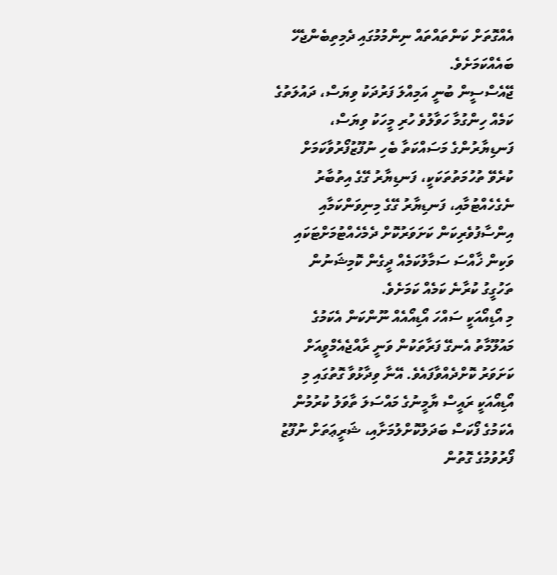އެއްގޮތަށް ކަންތައްތައް ނިންމުމުގައި ދެމިތިބެންޖެހޭ ބައެއްކަމަށެވެ.
ޖޭއެސްސީން ބުނީ އަމިއްލަ ފަރުދަކު ވިޔަސް، ދައުލަތުގެ ކަމެއް ހިންގުމާ ހަވާލުވެ ހުރި މީހަކު ވިޔަސް، ފަނޑިޔާރުންގެ މަސައްކަތާ ބެހި ނުފޫޒުފޯރުވާކަމަށް ކުރެވޭ ތުހުމަތުތަކަކީ، ފަނޑިޔާރު ގޭގެ އިތުބާރު ނެގެހެއްޓުމާއި، ފަނޑިޔާރު ގޭގެ މިނިވަންކަމާއި އިންސާފުވެރިކަން ކަށަވަރުކޮށް ދެމެހެއްޓުމަށްޓަކައި ވަކިން ޚާއްސަ ސަމާލުކަމެއް ދީގެން ކޮމިޝަނުން ތަހުގީގު ކުރާނެ ކަމެއް ކަމަށެވެ.
މި އޯޑިއޯއަކީ ސައްހަ އޯޑިއޯއެއް ނޫންކަން އެކަމުގެ މައުލޫމާތު އެނގޭ ފަރާތަކުން ވަނީ ރާއްޖެއެމްވީއަށް ކަށަވަރު ކޮށްދެއްވާފައެވެ. އޭނާ ވިދާޅުވާ ގޮތުގައި މި އޯޑިއޯއަކީ ރައީސް ޔާމީނުގެ މައްސަލަ ތާވަލު ކުރުމުން އެކަމުގެ ފޯކަސް ބަދަލުކޮށްލުމަށާއި، ޝަރީޢަތަށް ނުފޫޒު ފޯރުވުމުގެ ގޮތުން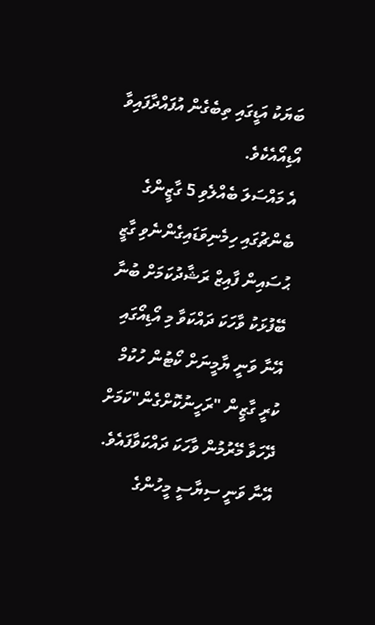ބަޔަކު އަޑީގައި ތިބެގެން އުފައްދާފައިވާ އޯޑިއޯއެކެވެ.
އެ މައްސަލަ ބެއްލެވި 5 ގާޒީންގެ ބެންޗުގައި ހިމެނިވަޑައިގެންނެވި ގާޒީ ޙުސައިން ފާއިޒް ރަޝާދުކަމަށް ބުނާ ބޭފުޅަކު ވާހަކަ ދައްކަވާ މި އޯޑިއޯގައި އޭނާ ވަނީ ޔާމީނަށް ކޯޓުން ހުކުމް ކުރީ ގާޒީން "ރަހީނުކޮށްގެން"ކަމަށް ދޭހަވާ މޭރުމުން ވާހަކަ ދައްކަވާފައެވެ. އޭނާ ވަނީ ސިޔާސީ މީހުންގެ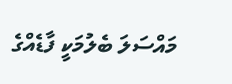މައްސަލަ ބެލުމަކީ ފާޑެއްގެ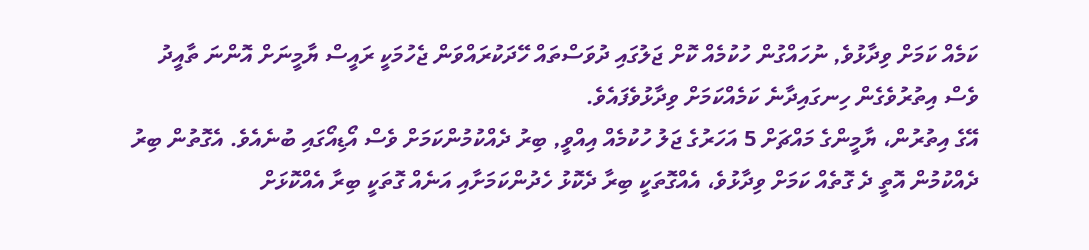ކަމެއް ކަމަށް ވިދާޅުވެ, ނުހައްގުން ހުކުމެއް ކޮށް ޖަލުގައި ދުވަސްތައް ހޭދަކުރައްވަން ޖެހުމަކީ ރައީސް ޔާމީނަށް އޮންނަ ތާއީދު ވެސް އިތުރުވެގެން ހިނގައިދާނެ ކަމެއްކަމަށް ވިދާޅުވެފައެވެ.
އޭގެ އިތުރުން، ޔާމީންގެ މައްޗަށް 5 އަހަރުގެ ޖަލު ހުކުމެއް އިއްވީ, ބިރު ދެއްކުމުންކަމަށް ވެސް އޯޑިއޯގައި ބުނެއެވެ. އެގޮތުން ބިރު ދެއްކުމުން އޮތީ ދެ ގޮތެއް ކަމަށް ވިދާޅުވެ، އެއްގޮތަކީ ބިރާ ދެކޮޅު ހެދުންކަމަށާއި އަނެއް ގޮތަކީ ބިރާ އެއްކޮޅަށް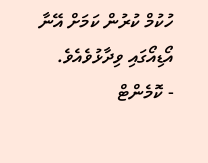ހުކުމް ކުރުން ކަމަށް އޭނާ އޯޑިއޯގައި ވިދާޅުވެއެވެ.
- ކޮމެންޓް